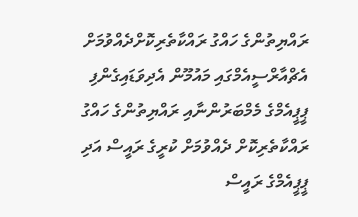ރައްޔިތުންގެ ހައްގު ރައްކާތެރިކޮށްދެއްވުމަށް އެޗްއާރްސީއެމްގައި މައުމޫން އެދިވަޑައިގެންފި
ޕީޕީއެމްގެ މެމްބަރުންނާއި ރައްޔިތުންގެ ހައްގު ރައްކާތެރިކޮށް ދެއްވުމަށް ކުރީގެ ރައީސް އަދި ޕީޕީއެމްގެ ރައީސް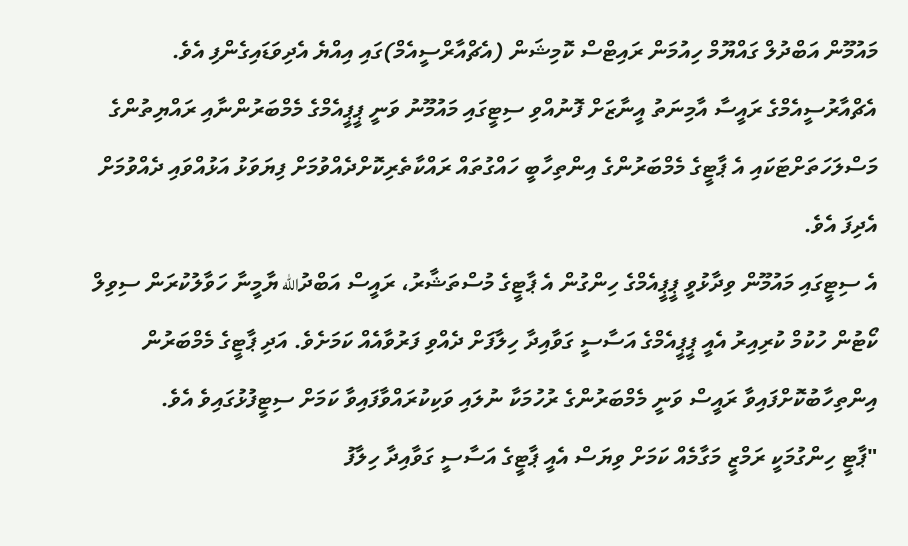މައުމޫން އަބްދުލް ގައްޔޫމް ހިއުމަން ރައިޓްސް ކޮމިޝަން (އެޗްއާރްސީއެމް)ގައި އިއްޔެ އެދިވަޑައިގެންފި އެވެ.
އެޗްއާރުސީއެމްގެ ރައީސާ އާމިނަތު އީނާޒަށް ފޮނުއްވި ސިޓީގައި މައުމޫނު ވަނީ ޕީޕީއެމްގެ މެމްބަރުންނާއި ރައްޔިތުންގެ މަސްލަހަތަށްޓަކައި އެ ޕާޓީގެ މެމްބަރުންގެ އިންތިހާބީ ހައްގުތައް ރައްކާތެރިކޮށްދެއްވުމަށް ފިޔަވަޅު އަޅުއްވައި ދެއްވުމަށް އެދިފަ އެވެ.
އެ ސިޓީގައި މައުމޫން ވިދާޅުވީ ޕީޕީއެމްގެ ހިންގުން އެ ޕާޓީގެ މުސްތަޝާރު، ރައީސް އަބްދުالله ޔާމީނާ ހަވާލުކުރަން ސިވިލް ކޯޓުން ހުކުމް ކުރިއިރު އެއީ ޕީޕީއެމްގެ އަސާސީ ގަވާއިދާ ހިލާފަށް ދެއްވި ފަރުވާއެއް ކަމަށެވެ. އަދި ޕާޓީގެ މެމްބަރުން އިންތިހާބުކޮށްފައިވާ ރައީސް ވަނީ މެމްބަރުންގެ ރުހުމަކާ ނުލައި ވަކިކުރައްވާފައިވާ ކަމަށް ސިޓީފުޅުގައިވެ އެވެ.
"ޕާޓީ ހިންގުމަކީ ރަމްޒީ މަގާމެއް ކަމަށް ވިޔަސް އެއީ ޕާޓީގެ އަސާސީ ގަވާއިދާ ހިލާފު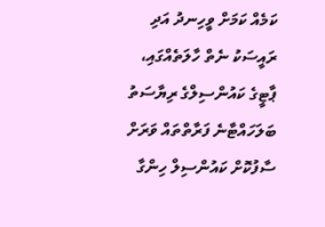ކަމެއް ކަމަށް ވީހިނދު އަދި ރައީސަކު ނެތް ހާލަތެއްގައި، ޕާޓީގެ ކައުންސިލްގެ ރިޔާސަތު ބަލަހައްޓާނެ ފަރާތްތައް ވަރަށް ސާފުކޮށް ކައުންސިލް ހިންގާ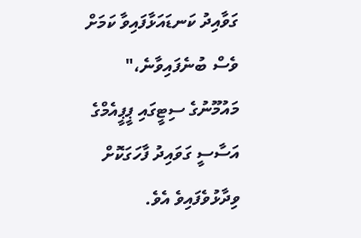ގަވާއިދު ކަނޑައަޅާފައިވާ ކަމަށް ވެސް ބުނެފައިވާނެ،" މައުމޫނުގެ ސިޓީގައި ޕީޕީއެމްގެ އަސާސީ ގަވައިދު ފާހަގަކޮށް ވިދާޅުވެފައިވެ އެވެ.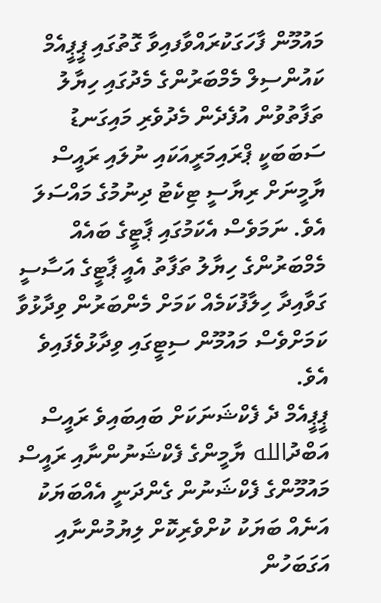މައުމޫން ފާހަގަކުރައްވާފއިވާ ގޮތުގައި ޕީޕީއެމް ކައުންސިލް މެމްބަރުންގެ މެދުގައި ހިޔާލު ތަފާތުވުން އުފެދެން މެދުވެރި މައިގަނޑު ސަބަބަކީ ޕްރައިމަރީއަކައި ނުލައި ރައީސް ޔާމީނަށް ރިޔާސީ ޓިކެޓު ދިނުމުގެ މައްސަލަ އެވެ. ނަމަވެސް އެކަމުގައި ޕާޓީގެ ބައެއް މެމްބަރުންގެ ހިޔާލު ތަފާތު އެއީ ޕާޓީގެ އަސާސީ ގަވާއިދާ ހިލާފުކަމެއް ކަމަށް މެންބަރުން ވިދާޅުވާ ކަމަށްވެސް މައުމޫން ސިޓީގައި ވިދާޅުވެފައިވެ އެވެ.
ޕީޕީއެމް ދެ ފެކްޝަނަކަށް ބައިބައިވެ ރައީސް އަބްދުالله ޔާމީންގެ ފެކްޝަނުންނާއި ރައީސް މައުމޫންގެ ފެކްޝަނުން ގެންދަނީ އެއްބަޔަކު އަނެއް ބަޔަކު ކުށްވެރިކޮށް ލިޔުމުންނާއި އަގަބަހުން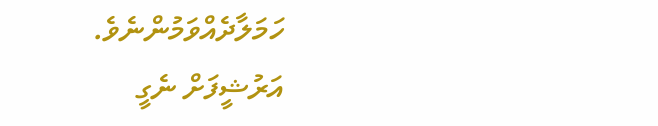ހަމަލާދެއްވަމުންނެވެ.
އަރުޝީފަށް ނެގީ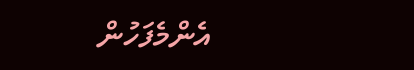އެންމެފަހުން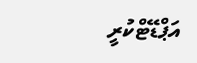އަޕްޑޭޓްކުރީ